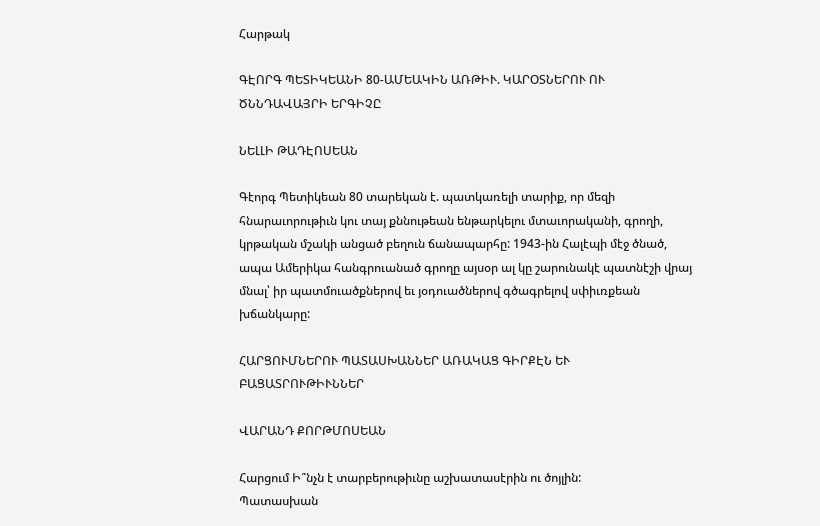Հարթակ

ԳԷՈՐԳ ՊԵՏԻԿԵԱՆԻ 80-ԱՄԵԱԿԻՆ ԱՌԹԻՒ. ԿԱՐՕՏՆԵՐՈՒ ՈՒ ԾՆՆԴԱՎԱՅՐԻ ԵՐԳԻՉԸ

ՆԵԼԼԻ ԹԱԴԷՈՍԵԱՆ

Գէորգ Պետիկեան 80 տարեկան է. պատկառելի տարիք, որ մեզի հնարաւորութիւն կու տայ քննութեան ենթարկելու մտաւորականի, գրողի, կրթական մշակի անցած բեղուն ճանապարհը: 1943-ին Հալէպի մէջ ծնած, ապա Ամերիկա հանգրուանած գրողը այսօր ալ կը շարունակէ պատնէշի վրայ մնալ՝ իր պատմուածքներով եւ յօդուածներով գծագրելով սփիւռքեան խճանկարը:

ՀԱՐՑՈՒՄՆԵՐՈՒ ՊԱՏԱՍԽԱՆՆԵՐ ԱՌԱԿԱՑ ԳԻՐՔԷՆ ԵՒ ԲԱՑԱՏՐՈՒԹԻՒՆՆԵՐ

ՎԱՐԱՆԴ ՔՈՐԹՄՈՍԵԱՆ

Հարցում Ի՞նչն է տարբերութիւնը աշխատասէրին ու ծոյլին:
Պատասխան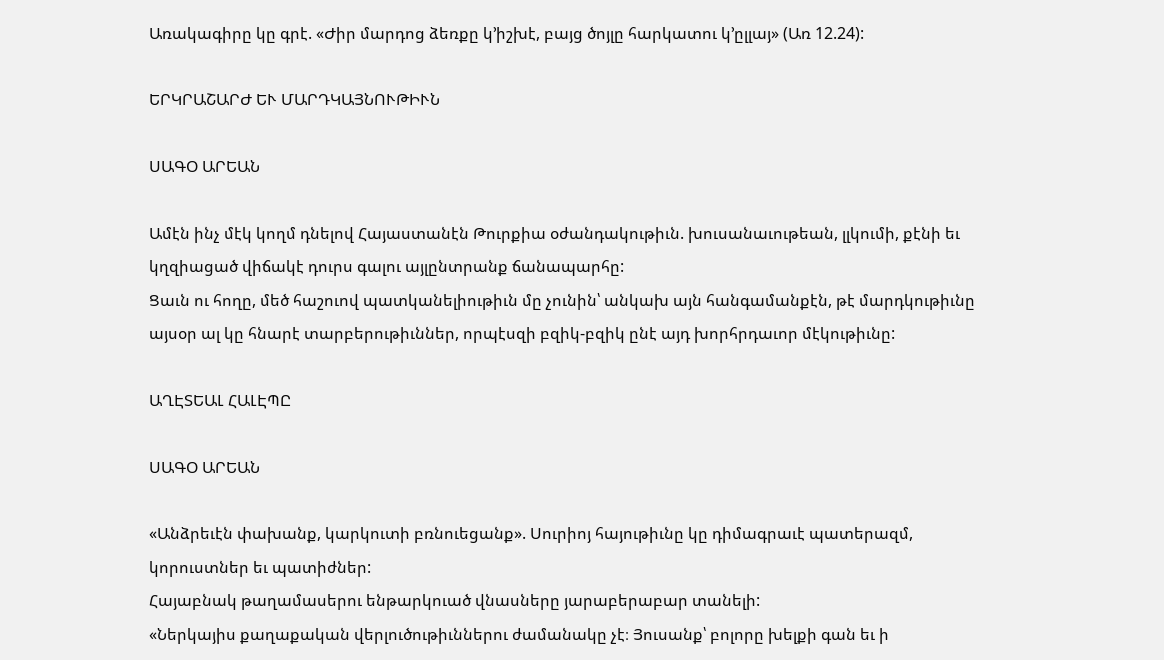Առակագիրը կը գրէ. «Ժիր մարդոց ձեռքը կ՚իշխէ, բայց ծոյլը հարկատու կ՚ըլլայ» (Առ 12.24):

ԵՐԿՐԱՇԱՐԺ ԵՒ ՄԱՐԴԿԱՅՆՈՒԹԻՒՆ

ՍԱԳՕ ԱՐԵԱՆ

Ամէն ինչ մէկ կողմ դնելով Հայաստանէն Թուրքիա օժանդակութիւն. խուսանաւութեան, լլկումի, քէնի եւ կղզիացած վիճակէ դուրս գալու այլընտրանք ճանապարհը:
Ցաւն ու հողը, մեծ հաշուով պատկանելիութիւն մը չունին՝ անկախ այն հանգամանքէն, թէ մարդկութիւնը այսօր ալ կը հնարէ տարբերութիւններ, որպէսզի բզիկ-բզիկ ընէ այդ խորհրդաւոր մէկութիւնը:

ԱՂԷՏԵԱԼ ՀԱԼԷՊԸ

ՍԱԳՕ ԱՐԵԱՆ

«Անձրեւէն փախանք, կարկուտի բռնուեցանք». Սուրիոյ հայութիւնը կը դիմագրաւէ պատերազմ, կորուստներ եւ պատիժներ:
Հայաբնակ թաղամասերու ենթարկուած վնասները յարաբերաբար տանելի:
«Ներկայիս քաղաքական վերլուծութիւններու ժամանակը չէ։ Յուսանք՝ բոլորը խելքի գան եւ ի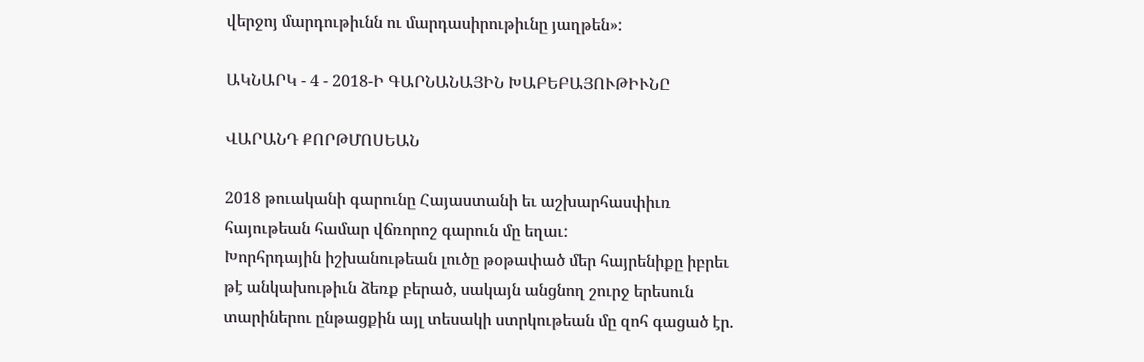վերջոյ մարդութիւնն ու մարդասիրութիւնը յաղթեն»:

ԱԿՆԱՐԿ - 4 - 2018-Ի ԳԱՐՆԱՆԱՅԻՆ ԽԱԲԵԲԱՅՈՒԹԻՒՆԸ

ՎԱՐԱՆԴ ՔՈՐԹՄՈՍԵԱՆ

2018 թուականի գարունը Հայաստանի եւ աշխարհասփիւռ հայութեան համար վճռորոշ գարուն մը եղաւ:
Խորհրդային իշխանութեան լուծը թօթափած մեր հայրենիքը իբրեւ թէ անկախութիւն ձեռք բերած, սակայն անցնող շուրջ երեսուն տարիներու ընթացքին այլ տեսակի ստրկութեան մը զոհ գացած էր.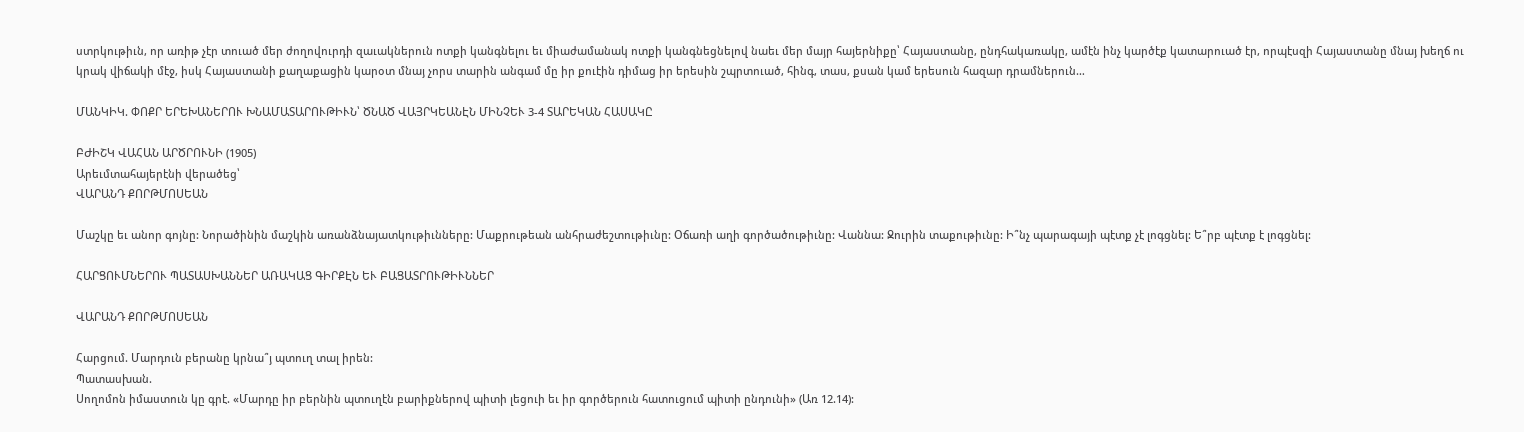ստրկութիւն, որ առիթ չէր տուած մեր ժողովուրդի զաւակներուն ոտքի կանգնելու եւ միաժամանակ ոտքի կանգնեցնելով նաեւ մեր մայր հայերնիքը՝ Հայաստանը, ընդհակառակը, ամէն ինչ կարծէք կատարուած էր, որպէսզի Հայաստանը մնայ խեղճ ու կրակ վիճակի մէջ, իսկ Հայաստանի քաղաքացին կարօտ մնայ չորս տարին անգամ մը իր քուէին դիմաց իր երեսին շպրտուած, հինգ, տաս, քսան կամ երեսուն հազար դրամներուն…

ՄԱՆԿԻԿ. ՓՈՔՐ ԵՐԵԽԱՆԵՐՈՒ ԽՆԱՄԱՏԱՐՈՒԹԻՒՆ՝ ԾՆԱԾ ՎԱՅՐԿԵԱՆԷՆ ՄԻՆՉԵՒ 3-4 ՏԱՐԵԿԱՆ ՀԱՍԱԿԸ

ԲԺԻՇԿ ՎԱՀԱՆ ԱՐԾՐՈՒՆԻ (1905)
Արեւմտահայերէնի վերածեց՝
ՎԱՐԱՆԴ ՔՈՐԹՄՈՍԵԱՆ

Մաշկը եւ անոր գոյնը: Նորածինին մաշկին առանձնայատկութիւնները: Մաքրութեան անհրաժեշտութիւնը: Օճառի աղի գործածութիւնը: Վաննա: Ջուրին տաքութիւնը: Ի՞նչ պարագայի պէտք չէ լոգցնել: Ե՞րբ պէտք է լոգցնել:

ՀԱՐՑՈՒՄՆԵՐՈՒ ՊԱՏԱՍԽԱՆՆԵՐ ԱՌԱԿԱՑ ԳԻՐՔԷՆ ԵՒ ԲԱՑԱՏՐՈՒԹԻՒՆՆԵՐ

ՎԱՐԱՆԴ ՔՈՐԹՄՈՍԵԱՆ

Հարցում. Մարդուն բերանը կրնա՞յ պտուղ տալ իրեն:
Պատասխան.
Սողոմոն իմաստուն կը գրէ. «Մարդը իր բերնին պտուղէն բարիքներով պիտի լեցուի եւ իր գործերուն հատուցում պիտի ընդունի» (Առ 12.14):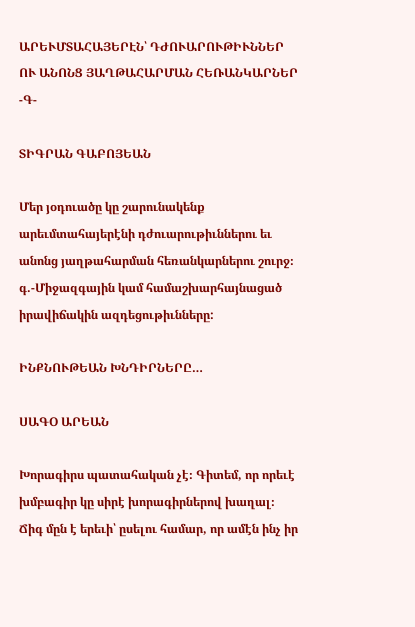ԱՐԵՒՄՏԱՀԱՅԵՐԷՆ՝ ԴԺՈՒԱՐՈՒԹԻՒՆՆԵՐ ՈՒ ԱՆՈՆՑ ՅԱՂԹԱՀԱՐՄԱՆ ՀԵՌԱՆԿԱՐՆԵՐ -Գ-

ՏԻԳՐԱՆ ԳԱԲՈՅԵԱՆ

Մեր յօդուածը կը շարունակենք արեւմտահայերէնի դժուարութիւններու եւ անոնց յաղթահարման հեռանկարներու շուրջ։
գ.-Միջազգային կամ համաշխարհայնացած իրավիճակին ազդեցութիւնները:

ԻՆՔՆՈՒԹԵԱՆ ԽՆԴԻՐՆԵՐԸ…

ՍԱԳՕ ԱՐԵԱՆ

Խորագիրս պատահական չէ։ Գիտեմ, որ որեւէ խմբագիր կը սիրէ խորագիրներով խաղալ։ Ճիգ մըն է երեւի՝ ըսելու համար, որ ամէն ինչ իր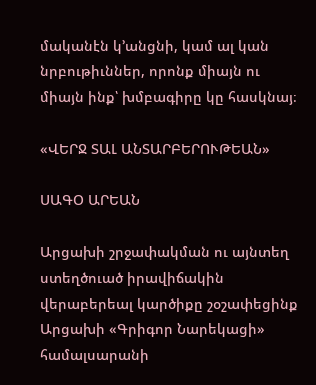մականէն կ՚անցնի, կամ ալ կան նրբութիւններ, որոնք միայն ու միայն ինք՝ խմբագիրը կը հասկնայ։

«ՎԵՐՋ ՏԱԼ ԱՆՏԱՐԲԵՐՈՒԹԵԱՆ»

ՍԱԳՕ ԱՐԵԱՆ

Արցախի շրջափակման ու այնտեղ ստեղծուած իրավիճակին վերաբերեալ կարծիքը շօշափեցինք Արցախի «Գրիգոր Նարեկացի» համալսարանի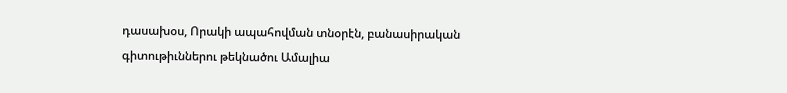դասախօս, Որակի ապահովման տնօրէն, բանասիրական գիտութիւններու թեկնածու Ամալիա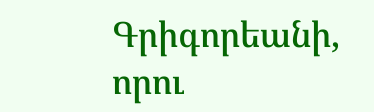Գրիգորեանի, որու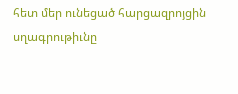հետ մեր ունեցած հարցազրոյցին սղագրութիւնը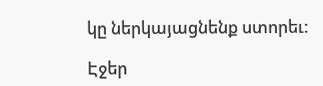կը ներկայացնենք ստորեւ:

Էջեր